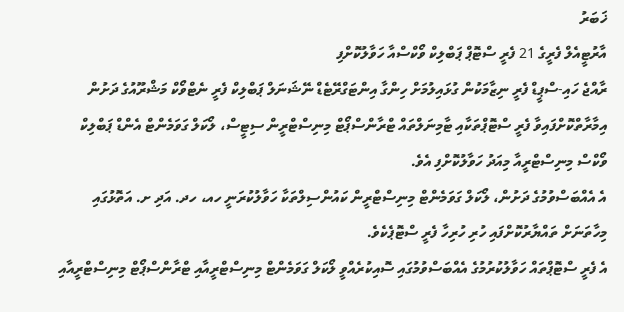ޚަބަރު
އާރުޓީއެލް ފެރީގެ 21 ފެރީ ސްޓޮޕް ޕަބްލިކް ވޯކްސްއާ ހަވާލުކޮށްފި
ރާއްޖެ ހައި-ސްޕީޑް ފެރީ ނިޒާމަކުން ގުޅައިލުމަށް ހިންގާ އިންޓަގްރޭޓެޑް ނޭޝަނަލް ޕަބްލިކް ފެރީ ނެޓްވޯކް މަޝްރޫއުގެ ދަށުން އިމާރާތްކޮށްފައިވާ ފެރީ ސްޓޮޕްތަކާއި ޓާމިނަލްތައް ޓްރާންސްޕޯޓް މިނިސްޓްރީން ސިޓީސް، ލޯކަލް ގަވަމެންޓް އެންޑް ޕަބްލިކް ވޯކްސް މިނިސްޓްރީއާ މިއަދު ހަވާލުކޮށްފި އެވެ.
އެ އެއްބަސްވުމުގެ ދަށުން، ލޯކަލް ގަވަމެންޓް މިނިސްޓްރީން ކައުންސިލްތަކާ ހަވާލުކުރަނީ ހއ، ހދ. އަދި ށ. އަތޮޅުގައި މިހާތަނަށް ތައްޔާރުކޮށްފައި ހުރި ހުރިހާ ފެރީ ސްޓޮޕެކެވެ.
އެ ފެރީ ސްޓޮޕްތައް ހަވާލުކުރުމުގެ އެއްބަސްވުމުގައި ސޮއިކުރެއްވީ ލޯކަލް ގަވަމެންޓް މިނިސްޓްރީއާއި ޓްރާންސްޕޯޓް މިނިސްޓްރީއާއި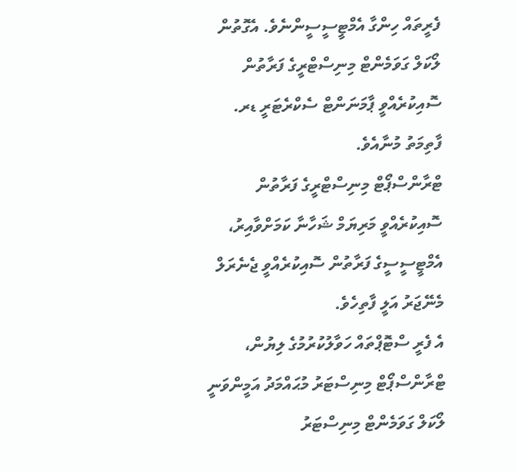ފެރީތައް ހިންގާ އެމްޓީސީސީންނެވެ. އެގޮތުން ލޯކަލް ގަވަމެންޓް މިނިސްޓްރީގެ ފަރާތުން ސޮއިކުރެއްވީ ޕާމަނަންޓް ސެކްރެޓަރީ ޑރ. ފާތިމަތު މުނާއެވެ.
ޓްރާންސްޕޯޓް މިނިސްޓްރީގެ ފަރާތުން ސޮއިކުރެއްވީ މަރިޔަމް ޝަހާނާ ކަމަށްވާއިރު، އެމްޓީސީސީގެ ފަރާތުން ސޮއިކުރެއްވީ ޖެނެރަލް މެނޭޖަރު އަލީ ފާތިހެވެ.
އެ ފެރީ ސްޓޮޕްތައް ހަވާލުކުރުމުގެ ލިޔުން، ޓްރާންސްޕޯޓް މިނިސްޓަރު މުޙައްމަދު އަމީންވަނީ ލޯކަލް ގަވަމެންޓް މިނިސްޓަރު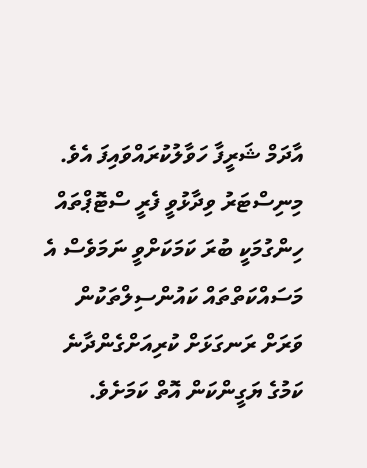އާދަމް ޝަރީފާ ހަވާލުކުރައްވައިފަ އެވެ.
މިނިސްޓަރު ވިދާޅުވީ ފެރީ ސްޓޮޕްތައް ހިންގުމަކީ ބުރަ ކަމަކަށްވީ ނަމަވެސް އެ މަސައްކަތްތައް ކައުންސިލްތަކުން ވަރަށް ރަނގަޅަށް ކުރިއަށްގެންދާނެ ކަމުގެ ޔަގީންކަން އޮތް ކަމަށެވެ.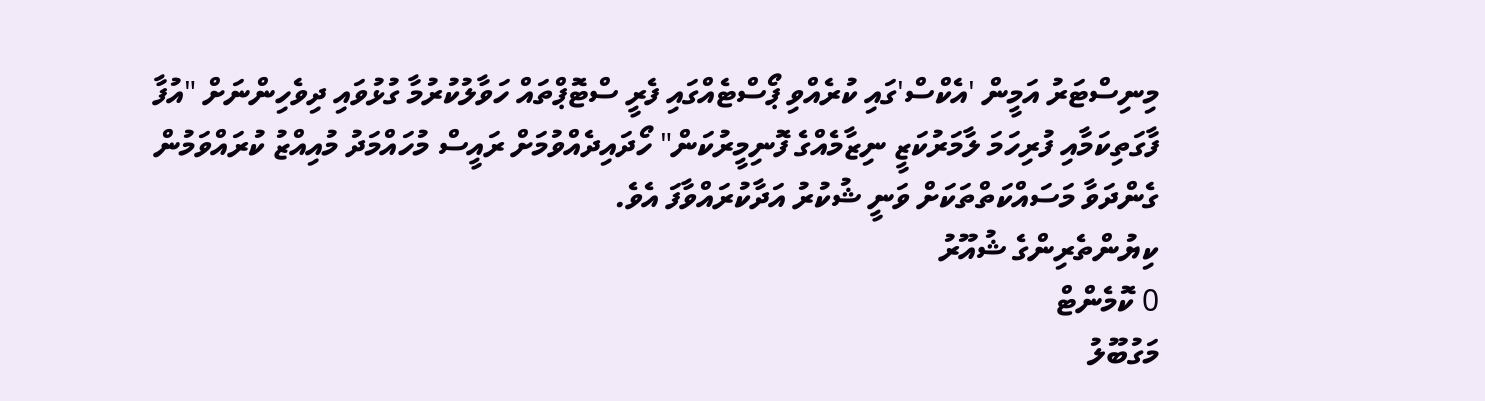މިނިސްޓަރު އަމީން 'އެކްސް'ގައި ކުރެއްވި ޕޯސްޓެއްގައި ފެރީ ސްޓޮޕްތައް ހަވާލުކުރުމާ ގުޅުވައި ދިވެހިންނަށް "އުފާ ފާގަތިކަމާއި ފުރިހަމަ ލާމަރުކަޒީ ނިޒާމެއްގެ ފޮނިމީރުކަން" ހޯދައިދެއްވުމަށް ރައީސް މުހައްމަދު މުއިއްޒު ކުރައްވަމުން ގެންދަވާ މަސައްކަތްތަކަށް ވަނީ ޝުކުރު އަދާކުރައްވާފަ އެވެ.
ކިޔުންތެރިންގެ ޝުއޫރު
0 ކޮމެންޓް
މަގުބޫލު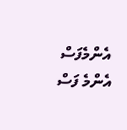އެންމެފަސް
އެންމެ ފަސް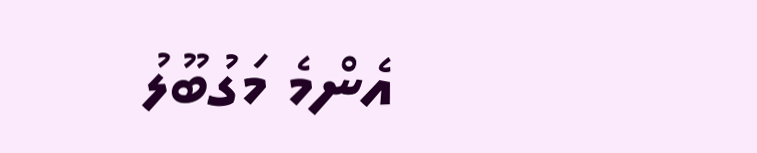އެންމެ މަގުބޫލު